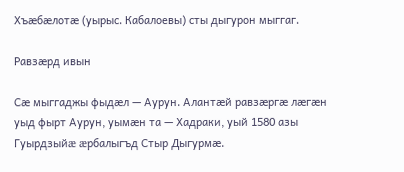Хъæбæлотæ (уырыс. Кабалоевы) сты дыгурон мыггаг.

Равзæрд ивын

Сæ мыггаджы фыдæл — Аурун. Алантæй равзæргæ лæгæн уыд фырт Аурун, уымæн та — Хадраки, уый 1580 азы Гуырдзыйæ æрбалыгъд Стыр Дыгурмæ.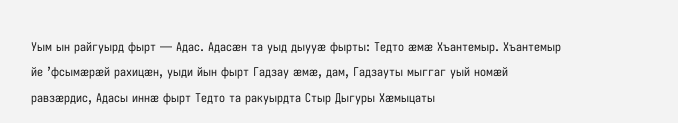Уым ын райгуырд фырт — Адас. Адасæн та уыд дыууæ фырты: Тедто æмæ Хъантемыр. Хъантемыр йе ’фсымæрæй рахицæн, уыди йын фырт Гадзау æмæ, дам, Гадзауты мыггаг уый номæй равзæрдис, Адасы иннæ фырт Тедто та ракуырдта Стыр Дыгуры Хæмыцаты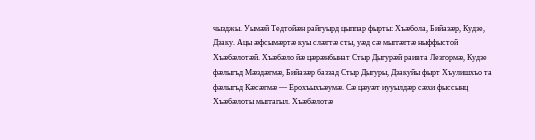чызджы. Уымæй Тедтойæн райгуырд цыппар фырты: Хъæбола, Бийазæр, Кудзе, Дзаку. Ацы æфсымæртæ куы слæгтæ сты, уæд сæ мыггæгтæ ныффыстой Хъæбæлотæй. Хъæбæло йæ цæрæнбынат Стыр Дыгурæй раивта Лезгормæ, Кудзе фæлыгъд Мæздæгмæ, Бийазæр баззад Стыр Дыгуры, Дзакуйы фырт Хъулишхъо та фæлыгъд Кæсæгмæ — Ерохъыхъæумæ. Сæ цæуæт иууылдæр сæхи фыссынц Хъæбæлоты мыггагыл. Хъæбæлотæ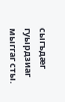сыгъдæг гуырдзиаг мыггаг сты.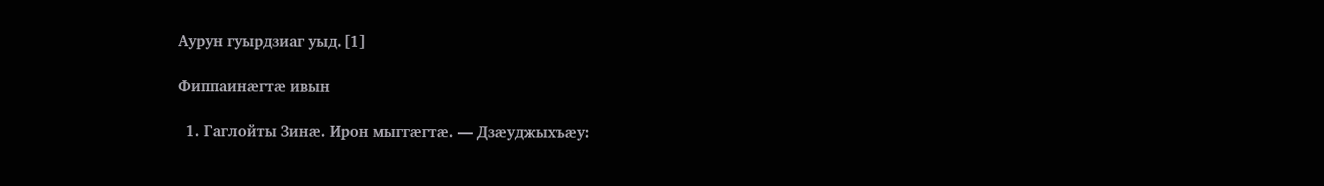Аурун гуырдзиаг уыд.[1]

Фиппаинæгтæ ивын

  1. Гаглойты Зинæ. Ирон мыггæгтæ. — Дзæуджыхъæу: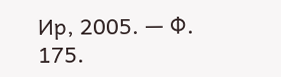Ир, 2005. — Ф. 175.